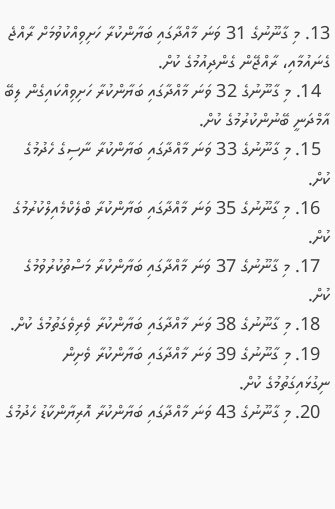13. މި ގާނޫނުގެ 31 ވަނަ މާއްދާގައި ބަޔާންކުރާ ހަށިވިއްކުވުމަށް ރާއްޖެ ގެނައުމާއި، ރާއްޖޭން ގެންދިއުމުގެ ކުށް.
  14. މި ގާނޫނުގެ 32 ވަނަ މާއްދާގައި ބަޔާންކުރާ ހަށިވިއްކައިގެން ލިބޭ އާމްދަނީ ބޭނުންކުރުމުގެ ކުށް.
  15. މި ގާނޫނުގެ 33 ވަނަ މާއްދާގައި ބަޔާންކުރާ ނާސިގެ ހެދުމުގެ ކުށް.
  16. މި ގާނޫނުގެ 35 ވަނަ މާއްދާގައި ބަޔާންކުރާ ބްލެކްމެއިލްކުރުމުގެ ކުށް.
  17. މި ގާނޫނުގެ 37 ވަނަ މާއްދާގައި ބަޔާންކުރާ މަސްތުކުރުވުމުގެ ކުށް.
  18. މި ގާނޫނުގެ 38 ވަނަ މާއްދާގައި ބަޔާންކުރާ ވެރިވެގަތުމުގެ ކުށް.
  19. މި ގާނޫނުގެ 39 ވަނަ މާއްދާގައި ބަޔާންކުރާ ވެށިން ނިގުޅައިގަތުމުގެ ކުށް.
  20. މި ގާނޫނުގެ 43 ވަނަ މާއްދާގައި ބަޔާންކުރާ އޮރިޔާންކާޑު ހެދުމުގެ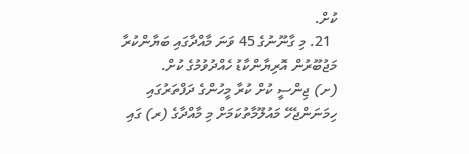ކުށް.
  21. މި ގާނޫނުގެ 45 ވަނަ މާއްދާގައި ބަޔާންކުރާ މަޖުބޫރުން އޮރިޔާންކާޑު ހެއްދުވުމުގެ ކުށް.
(ށ) ޖިންސީ ކުށް ކުރާ މީހުންގެ ދަފްތަރުގައި ހިމަނަންޖެހޭ މައުލޫމާތުކަމަށް މި މާއްދާގެ (ރ) ގައި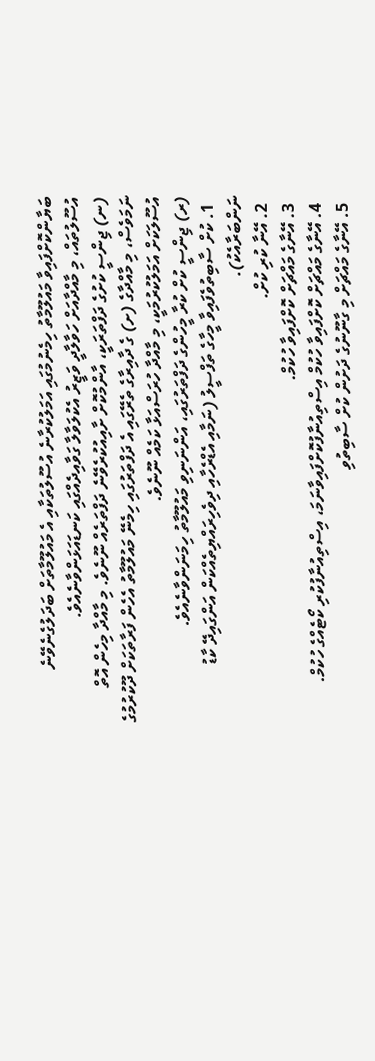ބަޔާންކޮށްފައިވާ މައުލޫމާތު ހިމެނުމުގައި އަމަލުކުރާނެ އުސޫލުތަކާއި އެ މައުލޫމާތަށް ބަދަލުގެނެވޭނެ އުސޫލުތައް، މި މާއްދާއަށް ހަވާލާދީ ވަޒީރު އެކުލަވާލާ ގަވާއިދެއްގައި ކަނޑައަޅަންވާނެއެވެ.
(ނ) ޖިންސީ ކުށުގެ ދަފްތަރަކީ، އާންމުކޮށް ށާއިއުކުރެވޭނެ ދަފްތަރެއް ނޫނެވެ. މި މާއްދާ މިހެން އޮތް ނަމަވެސް، މި މާއްދާގެ (ށ) ގެ ދާއިރާގެ ތެރޭގައި އެ ދަފްތަރުގައި ހިމެނޭ މައުލޫމާތު އެހެން ފަރާތަކަށް ދޫކުރުމުގެ އުސޫލަކަށް އަމަލުކުރުމަކީ، މި މާއްދާ ހުރަސްއަޅާ ކަމެއް ނޫނެވެ.
(ރ) ޖިންސީ ކުށް ކުރާ މީހުންގެ ދަފްތަރުގައި، އަންނަނިވި މައުލޫމާތު ހިމަނަންވާނެއެވެ.
  1. ކުށް ސާބިތުވެފައިވާ މީހާގެ ތަފްސީލު (ނަމާއި އެޑްރެހާއި ދިވެހިރައްޔިތެއްކަން އަންގައިދޭ ކާޑު ނަންބަރާއެކު).
  2. އޭނާ ކުރި ކުށް.
  3. އޭނާގެ މައްޗަށް ކޮށްފައިވާ ހުކުމް.
  4. އޭނާގެ މައްޗަށް ކޮށްފައިވާ ހުކުމް އިސްތިއުނާފުކޮށްފައިވާނަމަ، އިސްތިއުނާފުކުރި ކޯޓެއްގެ ހުކުމް.
  5. އޭނާގެ މައްޗަށް މި ގާނޫނުގެ ދަށުން ކުށް ސާބިތުވި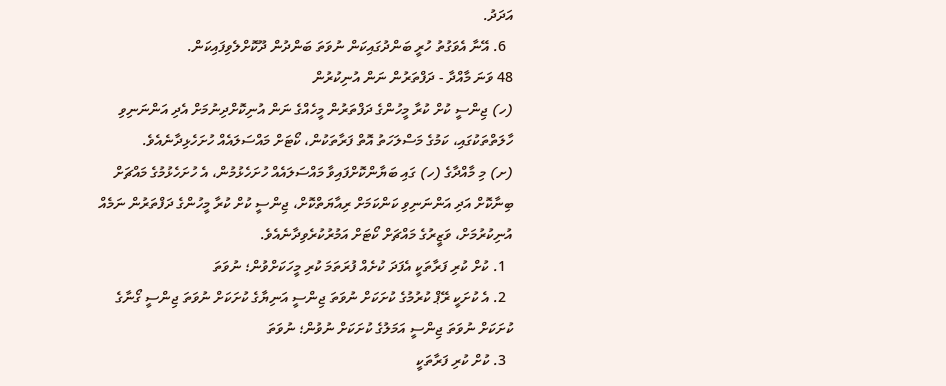އަދަދު.
  6. އޭނާ އެވަގުތު ހުރީ ބަންދުގައިކަން ނުވަތަ ބަންދުން ދޫކޮށްލެވިފައިކަން.
48 ވަނަ މާއްދާ - ދަފްތަރުން ނަން އުނިކުރުން
(ހ) ޖިންސީ ކުށް ކުރާ މީހުންގެ ދަފްތަރުން މީހެއްގެ ނަން އުނިކޮށްދިނުމަށް އެދި އަންނަނިވި ހާލަތްތަކުގައި، ކަމުގެ މަސްލަހަތު އޮތް ފަރާތަކުން، ކޯޓަށް މައްސަލައެއް ހުށަހެޅިދާނެއެވެ.
(ށ) މި މާއްދާގެ (ހ) ގައި ބަޔާންކޮށްފައިވާ މައްސަލައެއް ހުށަހެޅުމުން، އެ ހުށަހެޅުމުގެ މައްޗަށް ބިނާކޮށް އަދި އަންނަނިވި ކަންކަމަށް ރިއާޔަތްކޮށް، ޖިންސީ ކުށް ކުރާ މީހުންގެ ދަފްތަރުން ނަމެއް އުނިކުރުމަށް، ވަޒީރުގެ މައްޗަށް ކޯޓަށް އަމުރުކުރެވިދާނެއެވެ.
  1. ކުށް ކުރި ފަރާތަކީ އެފަދަ ކުށެއް ފުރަތަމަ ކުރި މީހަކަށްވުން؛ ނުވަތަ
  2. އެ ކުށަކީ ރޭޕް ކުރުމުގެ ކުށަކަށް ނުވަތަ ޖިންސީ އަނިޔާގެ ކުށަކަށް ނުވަތަ ޖިންސީ ގޯނާގެ ކުށަކަށް ނުވަތަ ޖިންސީ އަމަލުގެ ކުށަކަށް ނުވުން؛ ނުވަތަ
  3. ކުށް ކުރި ފަރާތަކީ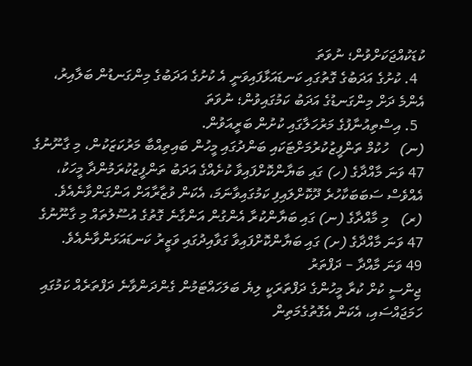ކުޑަކުއްޖަކަށްވުން؛ ނުވަތަ
  4. ކުށުގެ އަދަބުގެ ގޮތުގައި ކަނޑައަޅާފައިވަނީ އެ ކުށުގެ އަދަބުގެ މިންގަނޑުން ބަލާއިރު، އެންމެ ދަށް މިންގަނޑުގެ އަދަބު ކަމުގައިވުން؛ ނުވަތަ
  5. އިސްތިއުނާފުގެ މަރުހަލާގައި ކުށުން ބަރީއަވުން.
(ނ)   ހުކުމް ތަންފީޒުކުރުމަށްޓަކައި ބަންދުގައި މީހުން ބައިތިއްބާ މަރުކަޒަކުން، މި ގާނޫނުގެ 47 ވަނަ މާއްދާގެ (ހ) ގައި ބަޔާންކޮށްފައިވާ ކުށެއްގެ އަދަބު ތަންފީޒުކުރަމުންދާ މީހަކު، އެއްވެސް ސަބަބަކާހުރެ ދޫކޮށްލައިފި ކަމުގައިވާނަމަ، އެކަން ވުޒާރާއަށް އަންގަންވާނެއެވެ.
(ރ)   މި މާއްދާގެ (ނ) ގައި ބަޔާންކުރާ އެންގުން އަންގާނެ ގޮތުގެ އުސޫލުތައް މި ގާނޫނުގެ 47 ވަނަ މާއްދާގެ (ށ) ގައި ބަޔާންކޮށްފައިވާ ގަވާއިދުގައި ވަޒީރު ކަނޑައަޅަންވާނެއެވެ.
49 ވަނަ މާއްދާ – ދަފްތަރު
ޖިންސީ ކުށް ކުރާ މީހުންގެ ދަފްތަރަކީ ލިޔެ ބަލަހައްޓަމުން ގެންދަންވާނެ ދަފްތަރެއް ކަމުގައި ހަމަޖައްސައި، އެކަން އެގޮތުގެމަތިން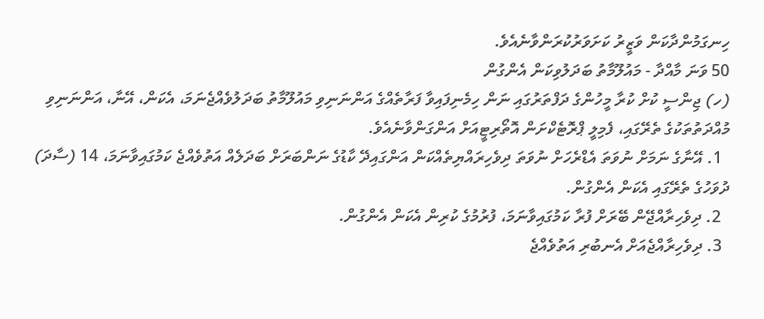ހިނގަމުންދާކަން ވަޒީރު ކަށަވަރުކުރަންވާނެއެވެ.
50 ވަނަ މާއްދާ - މައުލޫމާތު ބަދަލުވިކަން އެންގުން
(ހ) ޖިންސީ ކުށް ކުރާ މީހުންގެ ދަފްތަރުގައި ނަން ހިމެނިފައިވާ ފަރާތެއްގެ އަންނަނިވި މައުލޫމާތު ބަދަލުވެއްޖެނަމަ، އެކަން، އޭނާ، އަންނަނިވި މުއްދަތުތަކުގެ ތެރޭގައި، ފެމިލީ ޕްރޮޓެކްށަން އޮތޯރިޓީއަށް އަންގަންވާނެއެވެ.
  1. އޭނާގެ ނަމަށް ނުވަތަ އެޑްރެހަށް ނުވަތަ ދިވެހިރައްޔިތެއްކަން އަންގައިދޭ ކާޑުގެ ނަންބަރަށް ބަދަލެއް އަތުވެއްޖެ ކަމުގައިވާނަމަ، 14 (ސާދަ) ދުވަހުގެ ތެރޭގައި އެކަން އެންގުން.
  2. ދިވެހިރާއްޖޭން ބޭރަށް ފުރާ ކަމުގައިވާނަމަ، ފުރުމުގެ ކުރިން އެކަން އެންގުން.
  3. ދިވެހިރާއްޖެއަށް އެނބުރި އަތުވެއްޖެ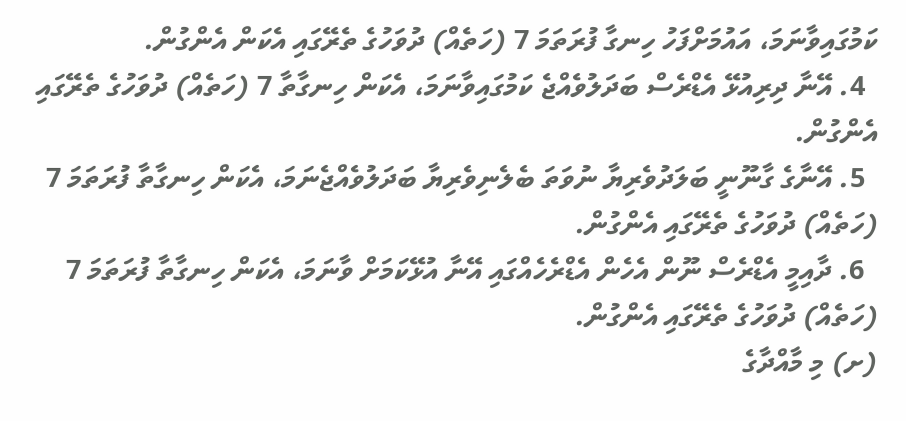ކަމުގައިވާނަމަ، އައުމަށްފަހު ހިނގާ ފުރަތަމަ 7 (ހަތެއް) ދުވަހުގެ ތެރޭގައި އެކަން އެންގުން.
  4. އޭނާ ދިރިއުޅޭ އެޑްރެސް ބަދަލުވެއްޖެ ކަމުގައިވާނަމަ، އެކަން ހިނގާތާ 7 (ހަތެއް) ދުވަހުގެ ތެރޭގައި އެންގުން.
  5. އޭނާގެ ގާނޫނީ ބަލަދުވެރިޔާ ނުވަތަ ބެލެނިވެރިޔާ ބަދަލުވެއްޖެނަމަ، އެކަން ހިނގާތާ ފުރަތަމަ 7 (ހަތެއް) ދުވަހުގެ ތެރޭގައި އެންގުން.
  6. ދާއިމީ އެޑްރެސް ނޫން އެހެން އެޑްރެހެއްގައި އޭނާ އުޅޭކަމަށް ވާނަމަ، އެކަން ހިނގާތާ ފުރަތަމަ 7 (ހަތެއް) ދުވަހުގެ ތެރޭގައި އެންގުން.
(ށ) މި މާއްދާގެ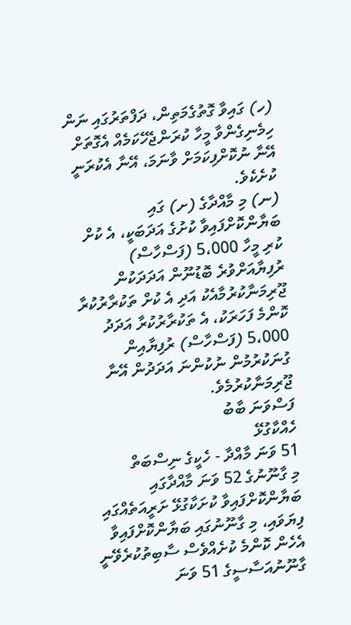(ހ) ގައިވާ ގޮތުގެމަތިން، ދަފްތަރުގައި ނަން ހިމެނިގެންވާ މީހާ ކުރަންޖެހޭކަމެއް އެގޮތަށް އޭނާ ނުކޮށްފިކަމަށް ވާނަމަ، އޭނާ އެކުރަނީ ކުށެކެވެ.
(ނ) މި މާއްދާގެ (ށ) ގައި ބަޔާންކޮށްފައިވާ ކުށުގެ އަދަބަކީ، އެ ކުށް ކުރި މީހާ 5،000 (ފަސްހާސް) ރުފިޔާއަށްވުރެ ބޮޑުނޫން އަދަދަކުން ޖޫރިމަނާކުރުމާއެކު އަދި އެ ކުށް ތަކުރާރުކުރާ ކޮންމެ ފަހަރަކު، އެ ތަކުރާރުކުރާ އަދަދު  5،000 (ފަސްހާސް) ރުފިޔާއިން ގުނަކުރުމުން ނުކުންނަ އަދަދުން އޭނާ ޖޫރިމަނާކުރުމެވެ.
ފަސްވަނަ ބާބު
ހެއްކާގުޅޭ
51 ވަނަ މާއްދާ - ހެކީގެ ނިސްބަތް
މި ގާނޫނުގެ 52 ވަނަ މާއްދާގައި ބަޔާންކޮށްފައިވާ ކުށަކާގުޅޭ ށަރީއަތެއްގައި ފިޔަވައި، މި ގާނޫނުގައި ބަޔާންކޮށްފައިވާ އެހެން ކޮންމެ ކުށެއްވެސް ސާބިތުކުރެވޭނީ ގާނޫނުއަސާސީގެ 51 ވަނަ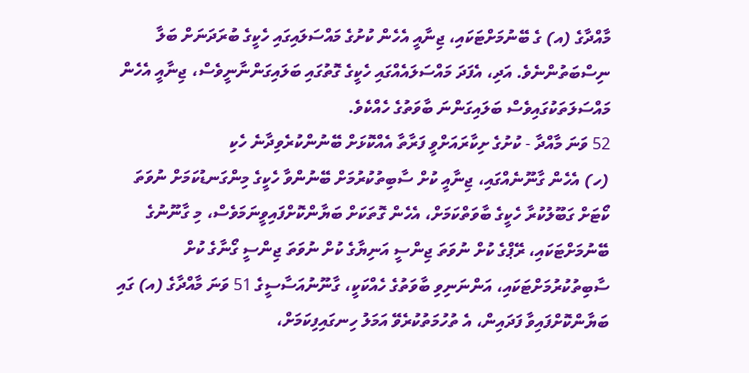މާއްދާގެ (އ) ގެ ބޭނުމަށްޓަކައި، ޖިނާއީ އެހެން ކުށުގެ މައްސަލައިގައި ހެކީގެ ބުރަދަނަށް ބަލާ ނިސްބަތުންނެވެ. އަދި، އެފަދަ މައްސަލައެއްގައި ހެކީގެ ގޮތުގައި ބަލައިގަންނާނީވެސް، ޖިނާއީ އެހެން މައްސަލަތަކުގައިވެސް ބަލައިގަންނަ ބާވަތުގެ ހެއްކެވެ.
52 ވަނަ މާއްދާ - ކުށުގެ ށިކާރައަށްވީ ފަރާތާ އެއްކޮޅަށް ބޭނުންކުރެވިދާނެ ހެކި
(ހ) އެހެން ގާނޫނެއްގައި، ޖިނާއީ ކުށް ސާބިތުކުރުމަށް ބޭނުންވާ ހެކީގެ މިންގަނޑުކަމަށް ނުވަތަ ކޯޓަށް ގަބޫލުކުރާ ހެކީގެ ބާވަތްކަމަށް، އެހެން ގޮތަކަށް ބަޔާންކޮށްފައިވީނަމަވެސް، މި ގާނޫނުގެ ބޭނުމަށްޓަކައި، ރޭޕްގެ ކުށް ނުވަތަ ޖިންސީ އަނިޔާގެ ކުށް ނުވަތަ ޖިންސީ ގޯނާގެ ކުށް ސާބިތުކުރުމަށްޓަކައި، އަންނަނިވި ބާވަތުގެ ހެއްކަކީ، ގާނޫނުއަސާސީގެ 51 ވަނަ މާއްދާގެ (އ) ގައި ބަޔާންކޮށްފައިވާ ފަދައިން، އެ ތުހުމަތުކުރެވޭ އަމަލު ހިނގައިފިކަމަށް،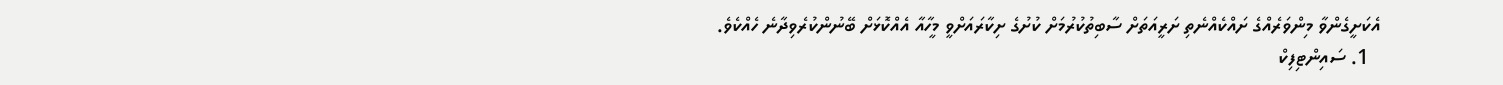އެކަށީގެންވާ މިންވަރެއްގެ ށައްކެއްނެތި ށަރީއަތަށް ސާބިތުކުރުމަށް ކުށުގެ ށިކާރައަށްވީ މީހާއާ އެއްކޮޅަށް ބޭނުންކުރެވިދާނެ ހެއްކެވެ.
  1. ސައިންޓިފިކް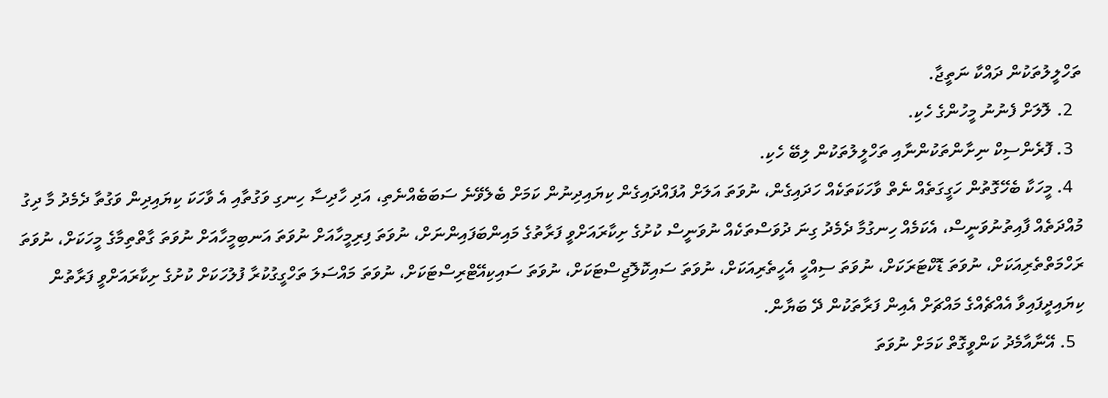ތަހްލީލުތަކުން ދައްކާ ނަތީޖާ.
  2. ލޮލަށް ފެނުނު މީހުންގެ ހެކި.
  3. ފޮރެންސިކް ނިށާންތަކުންނާއި ތަހްލީލުތަކުން ލިބޭ ހެކި.
  4. މީހަކާ ބެހޭގޮތުން ހަގީގަތެއް ނެތް ވާހަކަތަކެއް ހަދައިގެން، ނުވަތަ އަލަށް އުފައްދައިގެން ކިޔައިދިނުން ކަމަށް ބެލެވޭނެ ސަބަބެއްނެތި، އަދި ހާދިސާ ހިނގި ވަގުތާއި އެ ވާހަކަ ކިޔައިދިން ވަގުތާ ދެމެދު މާ ދިގު މުއްދަތެއް ފާއިތުނުވަނީސް، އެކަމެއް ހިނގުމާ ދެމެދު ގިނަ ދުވަސްތަކެއް ނުވަނީސް ކުށުގެ ށިކާރައަށްވީ ފަރާތުގެ މައިންބަފައިންނަށް، ނުވަތަ ފިރިމީހާއަށް ނުވަތަ އަނބިމީހާއަށް ނުވަތަ ގާތްތިމާގެ މީހަކަށް، ނުވަތަ ރަހްމަތްތެރިއަކަށް، ނުވަތަ ޑޮކްޓަރަކަށް، ނުވަތަ ސިއްހީ އެހީތެރިއަކަށް، ނުވަތަ ސައިކޮލޮޖިސްޓަކަށް، ނުވަތަ ސައިކިއޭޓްރިސްޓަކަށް، ނުވަތަ މައްސަލަ ތަހްގީގުކުރާ ފުލުހަކަށް ކުށުގެ ށިކާރައަށްވީ ފަރާތުން ކިޔައިދީފައިވާ އެއްޗެއްގެ މައްޗަށް އެއިން ފަރާތަކުން ދޭ ބަޔާން.
  5. އޭނާއާމެދު ކަންވީގޮތް ކަމަށް ނުވަތަ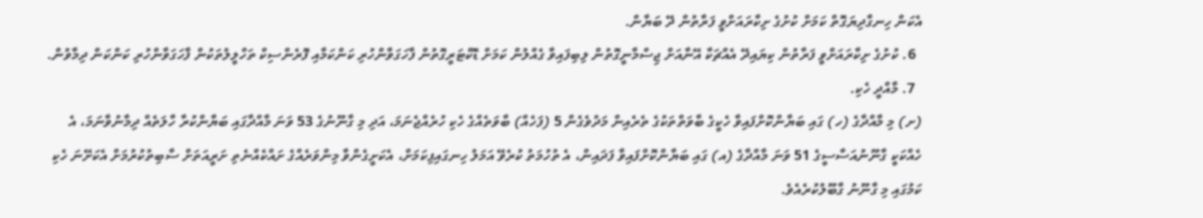އެކަން ހިނގާދިޔަގޮތް ކަމަށް ކުށުގެ ށިކާރައަށްވީ ފަރާތުން ދޭ ބަޔާން.
  6. ކުށުގެ ށިކާރައަށްވީ ފަރާތުން ކިޔައިދޭ އެއްޗަކާ އޭނާއަށް ޖިސްމާނީގޮތުން ލިބިފައިވާ ގެއްލުން ކަމަށް ޑޮކްޓަރީގޮތުން ފާހަގަވާންހުރި ކަންކަމާއި ފޮރެންސިކް ތަހްލީލުތަކުން ފާހަގަވާންހުރި ކަންކަން ދިމާވުން.
  7. މާއްދީ ހެކި.
(ށ) މި މާއްދާގެ (ހ) ގައި ބަޔާންކޮށްފައިވާ ހެކީގެ ބާވަތްތަކުގެ ތެރެއިން މަދުވެގެން 5 (ފަހެއް) ބާވަތެއްގެ ހެކި ހުރެއްޖެނަމަ، އަދި މި ގާނޫނުގެ 53 ވަނަ މާއްދާގައި ބަޔާންކުރާ ހާލަތެއް ދިމާނުވާނަމަ، އެ ހެއްކަކީ ގާނޫނުއަސާސީގެ 51 ވަނަ މާއްދާގެ (އ) ގައި ބަޔާންކޮށްފައިވާ ފަދައިން، އެ ތުހުމަތު ކުރެވޭ އަމަލު ހިނގައިފިކަމަށް، އެކަށީގެންވާ މިންވަރެއްގެ ށައްކެއްނެތި ށަރީއަތަށް ސާބިތުކުރުމަށް އެކަށޭނަ ހެކި ކަމުގައި މި ގާނޫނު ގާބޫލުކުރެއެވެ.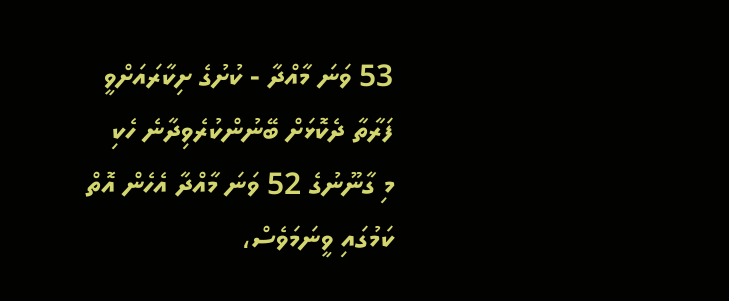53 ވަނަ މާއްދާ - ކުށުގެ ށިކާރައަށްވީ ފަރާތާ ދެކޮޅަށް ބޭނުންކުރެވިދާނެ ހެކި
މި ގާނޫނުގެ 52 ވަނަ މާއްދާ އެހެން އޮތް ކަމުގައި ވީނަމަވެސް،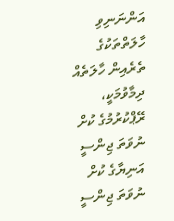އަންނަނިވި ހާލަތްތަކުގެ ތެރެއިން ހާލަތެއް ދިމާވުމަކީ، ރޭޕްކުރުމުގެ ކުށް ނުވަތަ ޖިންސީ އަނިޔާގެ ކުށް ނުވަތަ ޖިންސީ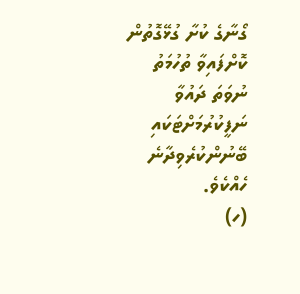ގޯނާގެ ކުށާ ގުޅޭގޮތުން ކޮށްފައިވާ ތުހުމަތު ނުވަތަ ދައުވާ ނަފީކުރުމަށްޓަކައި ބޭނުންކުރެވިދާނެ ހެއްކެވެ.
(ހ)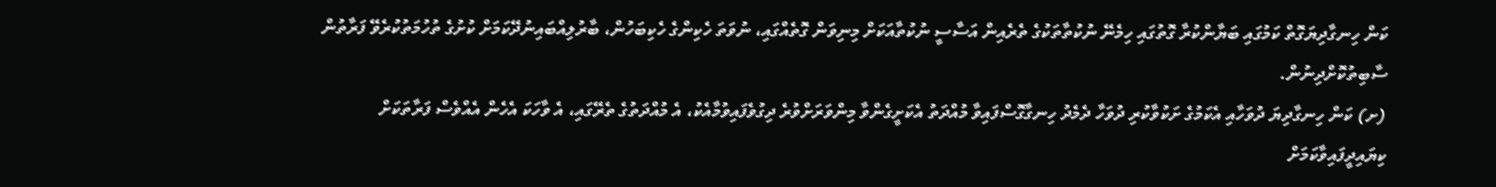ކަން ހިނގާދިޔަގޮތް ކަމުގައި ބަޔާންކުރާ ގޮތުގައި ހިމެނޭ ނުކުތާތަކުގެ ތެރެއިން އަސާސީ ނުކުތާއަކަށް މިނިވަން ގޮތެއްގައި، ނުވަތަ ހެކިންގެ ހެކިބަހުން، ބާރުލިއްބައިނުދޭކަމަށް ކުށުގެ ތުހުމަތުކުރެވޭ ފަރާތުން ސާބިތުކޮށްދިނުން.
(ށ) ކަން ހިނގާދިޔަ ދުވަހާއި އެކަމުގެ ށަކުވާކުރި ދުވަހާ ދެމެދު ހިނގާގޮސްފައިވާ މުއްދަތު އެކަށީގެންވާ މިންވަރަށްވުރެ ދިގުވެފައިވުމާއެކު، އެ މުއްދަތުގެ ތެރޭގައި، އެ ވާހަކަ އެހެން އެއްވެސް ފަރާތަކަށް ކިޔައިދީފައިވާކަމަށް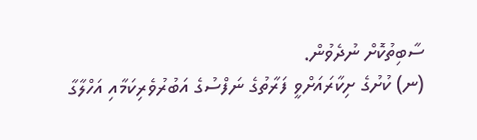ސާބިތުކޮށް ނުދެވުން.
(ނ) ކުށުގެ ށިކާރައަށްވީ ފަރާތުގެ ނަފްސުގެ އަބުރުވެރިކަމާއި އަހްލާގާ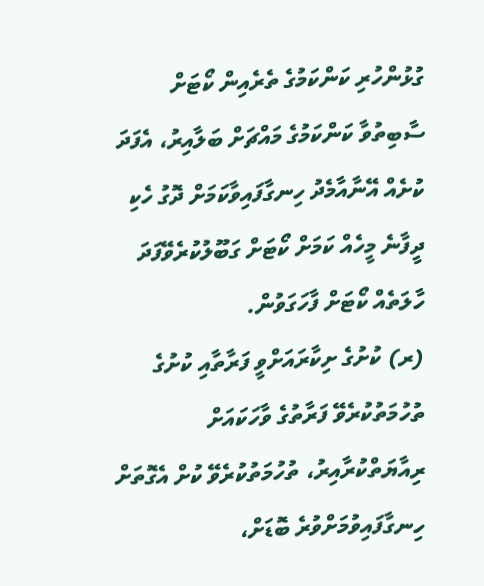ގުޅުންހުރި ކަންކަމުގެ ތެރެއިން ކޯޓަށް ސާބިތުވާ ކަންކަމުގެ މައްޗަށް ބަލާއިރު، އެފަދަ ކުށެއް އޭނާއާމެދު ހިނގާފައިވާކަމަށް ދޮގު ހެކި ދީފާނެ މީހެއް ކަމަށް ކޯޓަށް ގަބޫލުކުރެވޭފަދަ ހާލަތެއް ކޯޓަށް ފާހަގަވުން.
(ރ) ކުށުގެ ށިކާރައަށްވީ ފަރާތާއި ކުށުގެ ތުހުމަތުކުރެވޭ ފަރާތުގެ ވާހަކައަށް ރިއާޔަތްކުރާއިރު، ތުހުމަތުކުރެވޭ ކުށް އެގޮތަށް ހިނގާފައިވުމަށްވުރެ ބޮޑަށް،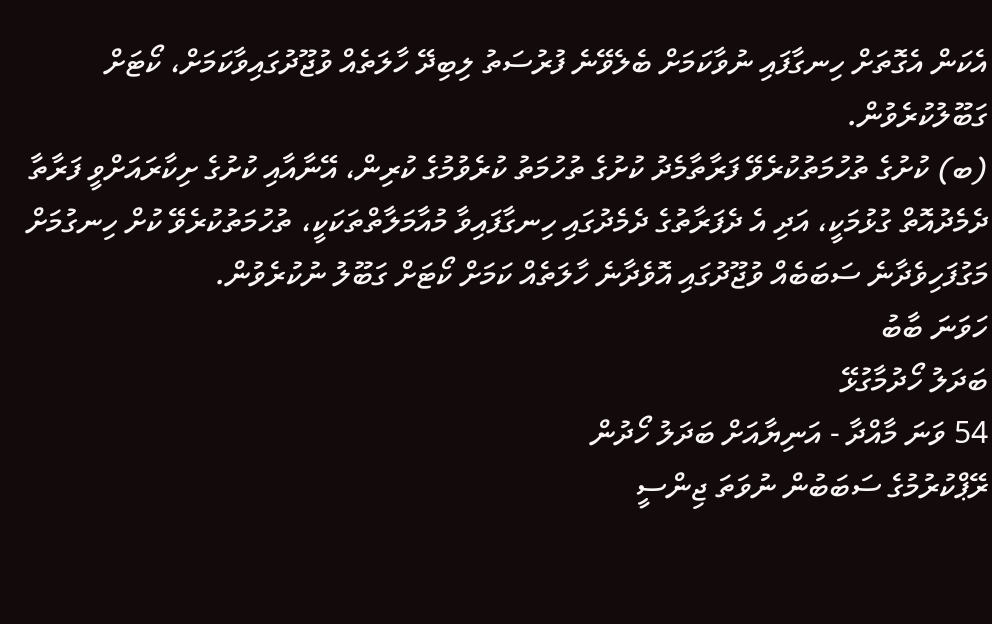އެކަން އެގޮތަށް ހިނގާފައި ނުވާކަމަށް ބެލެވޭނެ ފުރުސަތު ލިބިދޭ ހާލަތެއް ވުޖޫދުގައިވާކަމަށް، ކޯޓަށް ގަބޫލުކުރެވުން.
(ބ) ކުށުގެ ތުހުމަތުކުރެވޭ ފަރާތާމެދު ކުށުގެ ތުހުމަތު ކުރެވުމުގެ ކުރިން، އޭނާއާއި ކުށުގެ ށިކާރައަށްވީ ފަރާތާ ދެމެދުއޮތް ގުޅުމަކީ، އަދި އެ ދެފަރާތުގެ ދެމެދުގައި ހިނގާފައިވާ މުއާމަލާތްތަކަކީ، ތުހުމަތުކުރެވޭ ކުށް ހިނގުމަށް މަގުފަހިވެދާނެ ސަބަބެއް ވުޖޫދުގައި އޮވެދާނެ ހާލަތެއް ކަމަށް ކޯޓަށް ގަބޫލު ނުކުރެވުން.
ހަވަނަ ބާބު
ބަދަލު ހޯދުމާގުޅޭ
54 ވަނަ މާއްދާ - އަނިޔާއަށް ބަދަލު ހޯދުން
ރޭޕްކުރުމުގެ ސަބަބުން ނުވަތަ ޖިންސީ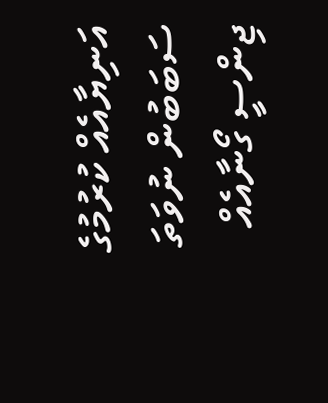އަނިޔާއެއް ކުރުމުގެ ސަބަބުން ނުވަތަ ޖިންސީ ގޯނާއެއް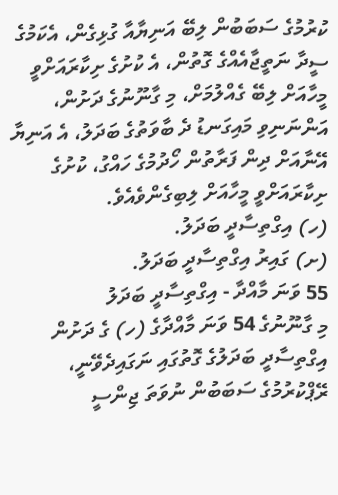ކުރުމުގެ ސަބަބުން ލިބޭ އަނިޔާއާ ގުޅިގެން، އެކަމުގެ ސީދާ ނަތީޖާއެއްގެ ގޮތުން، އެ ކުށުގެ ށިކާރައަށްވީ މީހާއަށް ލިބޭ ގެއްލުމަށް، މި ގާނޫނުގެ ދަށުން، އަންނަނިވި މައިގަނޑު ދެ ބާވަތުގެ ބަދަލު، އެ އަނިޔާ އޭނާއަށް ދިން ފަރާތުން ހޯދުމުގެ ހައްގު، ކުށުގެ ށިކާރައަށްވީ މީހާއަށް ލިބިގެންވެއެވެ.
(ހ) އިގްތިސާދީ ބަދަލު.
(ށ) ގައިރު އިގްތިސާދީ ބަދަލު.
55 ވަނަ މާއްދާ - އިގްތިސާދީ ބަދަލު
މި ގާނޫނުގެ 54 ވަނަ މާއްދާގެ (ހ) ގެ ދަށުން އިގްތިސާދީ ބަދަލުގެ ގޮތުގައި ނަގައިދެވޭނީ، ރޭޕްކުރުމުގެ ސަބަބުން ނުވަތަ ޖިންސީ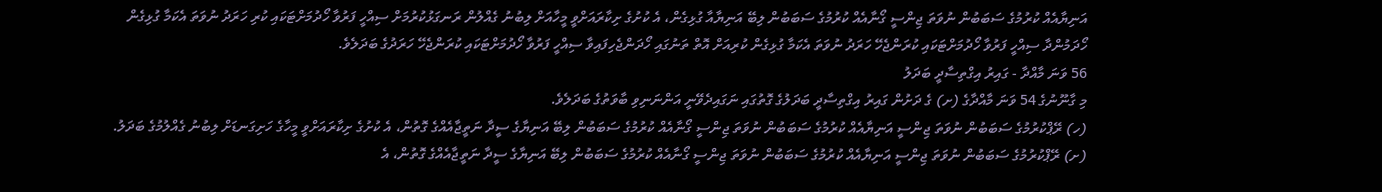އަނިޔާއެއް ކުރުމުގެ ސަބަބުން ނުވަތަ ޖިންސީ ގޯނާއެއް ކުރުމުގެ ސަބަބުން ލިބޭ އަނިޔާއާ ގުޅިގެން، އެ ކުށުގެ ށިކާރައަށްވީ މީހާއަށް ލިބުނު ގެއްލުން ރަނގަޅުކުރުމަށް ސިއްހީ ފަރުވާ ހޯދުމަށްޓަކައި ކުރި ހަރަދު ނުވަތަ އެކަމާ ގުޅިގެން ހޯދަމުންދާ ސިއްހީ ފަރުވާ ހޯދުމަށްޓަކައި ކުރަންޖެހޭ ހަރަދު ނުވަތަ އެކަމާ ގުޅިގެން ކުރިއަށް އޮތް ތަނުގައި ހޯދަންޖެހިފައިވާ ސިއްހީ ފަރުވާ ހޯދުމަށްޓަކައި ކުރަންޖެހޭ ހަރަދުގެ ބަދަލެވެ.
56 ވަނަ މާއްދާ - ގައިރު އިގްތިސާދީ ބަދަލު
މި ގާނޫނުގެ 54 ވަނަ މާއްދާގެ (ށ) ގެ ދަށުން ގައިރު އިގްތިސާދީ ބަދަލުގެ ގޮތުގައި ނަގައިދެވޭނީ އަންނަނިވި ބާވަތުގެ ބަދަލެވެ.
(ހ) ރޭޕްކުރުމުގެ ސަބަބުން ނުވަތަ ޖިންސީ އަނިޔާއެއް ކުރުމުގެ ސަބަބުން ނުވަތަ ޖިންސީ ގޯނާއެއް ކުރުމުގެ ސަބަބުން ލިބޭ އަނިޔާގެ ސީދާ ނަތީޖާއެއްގެ ގޮތުން، އެ ކުށުގެ ށިކާރައަށްވީ މީހާގެ ހަށިގަނޑަށް ލިބުނު ގެއްލުމުގެ ބަދަލު.
(ށ) ރޭޕްކުރުމުގެ ސަބަބުން ނުވަތަ ޖިންސީ އަނިޔާއެއް ކުރުމުގެ ސަބަބުން ނުވަތަ ޖިންސީ ގޯނާއެއް ކުރުމުގެ ސަބަބުން ލިބޭ އަނިޔާގެ ސީދާ ނަތީޖާއެއްގެ ގޮތުން، އެ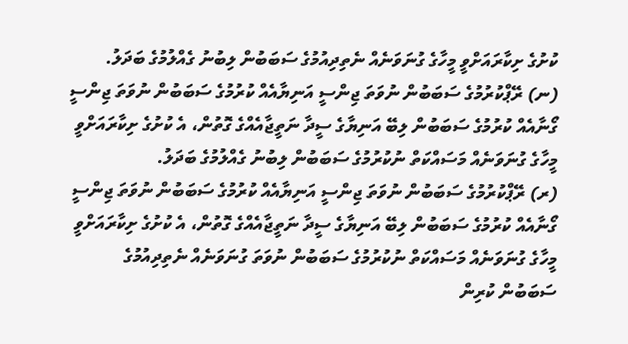ކުށުގެ ށިކާރައަށްވީ މީހާގެ ގުނަވަނެއް ނެތިދިއުމުގެ ސަބަބުން ލިބުނު ގެއްލުމުގެ ބަދަލު.
(ނ) ރޭޕްކުރުމުގެ ސަބަބުން ނުވަތަ ޖިންސީ އަނިޔާއެއް ކުރުމުގެ ސަބަބުން ނުވަތަ ޖިންސީ ގޯނާއެއް ކުރުމުގެ ސަބަބުން ލިބޭ އަނިޔާގެ ސީދާ ނަތީޖާއެއްގެ ގޮތުން، އެ ކުށުގެ ށިކާރައަށްވީ މީހާގެ ގުނަވަނެއް މަސައްކަތް ނުކުރުމުގެ ސަބަބުން ލިބުނު ގެއްލުމުގެ ބަދަލު.
(ރ) ރޭޕްކުރުމުގެ ސަބަބުން ނުވަތަ ޖިންސީ އަނިޔާއެއް ކުރުމުގެ ސަބަބުން ނުވަތަ ޖިންސީ ގޯނާއެއް ކުރުމުގެ ސަބަބުން ލިބޭ އަނިޔާގެ ސީދާ ނަތީޖާއެއްގެ ގޮތުން، އެ ކުށުގެ ށިކާރައަށްވީ މީހާގެ ގުނަވަނެއް މަސައްކަތް ނުކުރުމުގެ ސަބަބުން ނުވަތަ ގުނަވަނެއް ނެތިދިއުމުގެ ސަބަބުން ކުރިން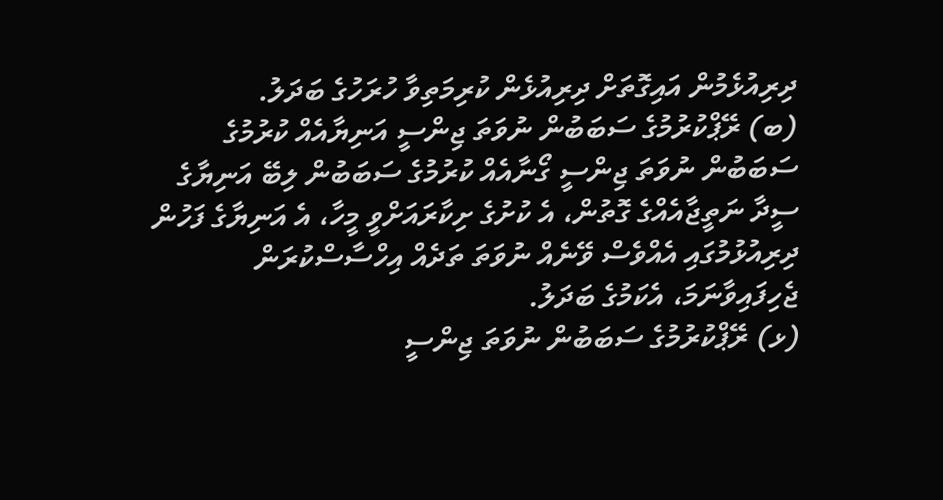ދިރިއުޅެމުން އައިގޮތަށް ދިރިއުޅެން ކުރިމަތިވާ ހުރަހުގެ ބަދަލު.
(ބ) ރޭޕްކުރުމުގެ ސަބަބުން ނުވަތަ ޖިންސީ އަނިޔާއެއް ކުރުމުގެ ސަބަބުން ނުވަތަ ޖިންސީ ގޯނާއެއް ކުރުމުގެ ސަބަބުން ލިބޭ އަނިޔާގެ ސީދާ ނަތީޖާއެއްގެ ގޮތުން، އެ ކުށުގެ ށިކާރައަށްވީ މީހާ، އެ އަނިޔާގެ ފަހުން ދިރިއުޅުމުގައި އެއްވެސް ވޭނެއް ނުވަތަ ތަދެއް އިހްސާސްކުރަން ޖެހިފައިވާނަމަ، އެކަމުގެ ބަދަލު.
(ޅ) ރޭޕްކުރުމުގެ ސަބަބުން ނުވަތަ ޖިންސީ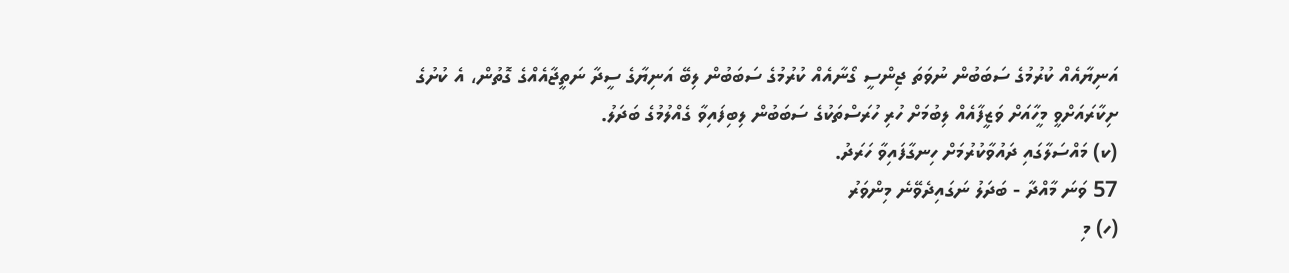އަނިޔާއެއް ކުރުމުގެ ސަބަބުން ނުވަތަ ޖިންސީ ގޯނާއެއް ކުރުމުގެ ސަބަބުން ލިބޭ އަނިޔާގެ ސީދާ ނަތީޖާއެއްގެ ގޮތުން، އެ ކުށުގެ ށިކާރައަށްވީ މީހާއަށް ވަޒީފާއެއް ލިބުމަށް ހުރި ހުރަސްތަކުގެ ސަބަބުން ލިބިފައިވާ ގެއްލުމުގެ ބަދަލު.
(ކ) މައްސަލާގައި ދައުވާކުރުމަށް ހިނގާފައިވާ ހަރަދު.
57 ވަނަ މާއްދާ - ބަދަލު ނަގައިދެވޭނެ މިންވަރު
(ހ) މި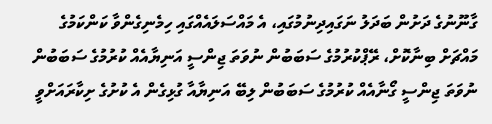ގާނޫނުގެ ދަށުން ބަދަލު ނަގައިދިނުމުގައި، އެ މައްސަލައެއްގައި ހިމެނިގެންވާ ކަންކަމުގެ މައްޗަށް ބިނާކޮށް، ރޭޕްކުރުމުގެ ސަބަބުން ނުވަތަ ޖިންސީ އަނިޔާއެއް ކުރުމުގެ ސަބަބުން ނުވަތަ ޖިންސީ ގޯނާއެއް ކުރުމުގެ ސަބަބުން ލިބޭ އަނިޔާއާ ގުޅިގެން އެ ކުށުގެ ށިކާރައަށްވީ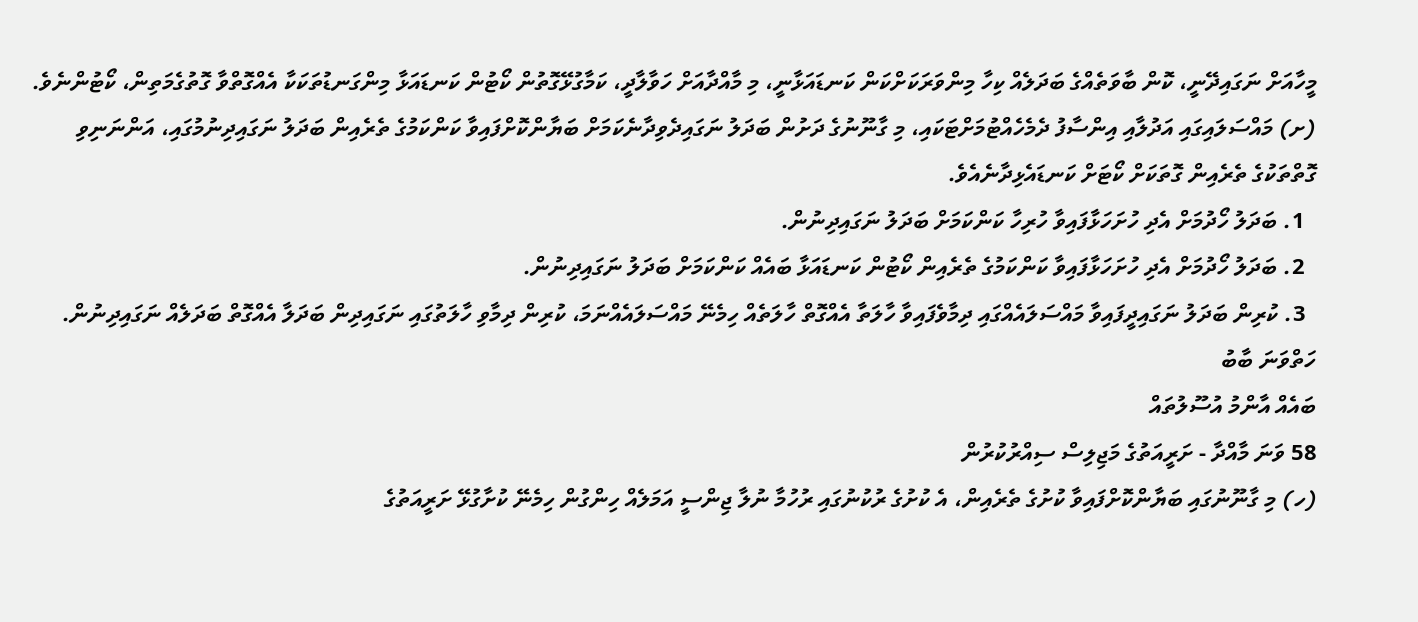މީހާއަށް ނަގައިދޭނީ، ކޮން ބާވަތެއްގެ ބަދަލެއް ކިހާ މިންވަރަކަށްކަން ކަނޑައަޅާނީ، މި މާއްދާއަށް ހަވާލާދީ، ކަމާގުޅޭގޮތުން ކޯޓުން ކަނޑައަޅާ މިންގަނޑުތަކަކާ އެއްގޮތްވާ ގޮތުގެމަތިން، ކޯޓުންނެވެ.
(ށ) މައްސަލައިގައި އަދުލާއި އިންސާފު ދެމެހެއްޓުމަށްޓަކައި، މި ގާނޫނުގެ ދަށުން ބަދަލު ނަގައިދެވިދާނެކަމަށް ބަޔާންކޮށްފައިވާ ކަންކަމުގެ ތެރެއިން ބަދަލު ނަގައިދިނުމުގައި، އަންނަނިވި ގޮތްތަކުގެ ތެރެއިން ގޮތަކަށް ކޯޓަށް ކަނޑައެޅިދާނެއެވެ.
  1. ބަދަލު ހޯދުމަށް އެދި ހުށަހަޅާފައިވާ ހުރިހާ ކަންކަމަށް ބަދަލު ނަގައިދިނުން.
  2. ބަދަލު ހޯދުމަށް އެދި ހުށަހަޅާފައިވާ ކަންކަމުގެ ތެރެއިން ކޯޓުން ކަނޑައަޅާ ބައެއް ކަންކަމަށް ބަދަލު ނަގައިދިނުން.
  3. ކުރިން ބަދަލު ނަގައިދީފައިވާ މައްސަލައެއްގައި ދިމާވެފައިވާ ހާލަތާ އެއްގޮތް ހާލަތެއް ހިމެނޭ މައްސަލައެއްނަމަ، ކުރިން ދިމާވި ހާލަތުގައި ނަގައިދިން ބަދަލާ އެއްގޮތް ބަދަލެއް ނަގައިދިނުން.
ހަތްވަނަ ބާބު
ބައެއް އާންމު އުސޫލުތައް
58 ވަނަ މާއްދާ - ށަރީއަތުގެ މަޖިލިސް ސިއްރުކުރުން
(ހ) މި ގާނޫނުގައި ބަޔާންކޮށްފައިވާ ކުށުގެ ތެރެއިން، އެ ކުށުގެ ރުކުނުގައި ރުހުމާ ނުލާ ޖިންސީ އަމަލެއް ހިންގުން ހިމެނޭ ކުށާގުޅޭ ށަރީއަތުގެ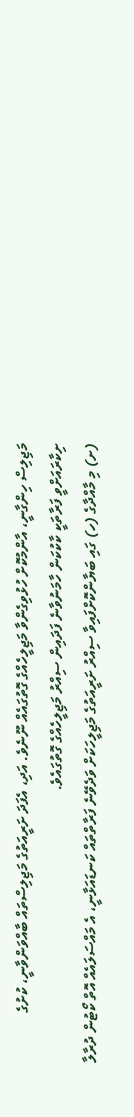މަޖިލިސް ހިންގާނީ، އާންމުކޮށް ހުޅުވިގެންވާ މަޖިލީހެއްގެ ގޮތުގައެއް ނޫނެވެ. އަދި، އެފަދަ ށަރީއަތުގެ މަޖިލިސްތައް ބާއްވަންވާނީ، ކުށުގެ ށިކާރައަށްވީ ފަރާތަކީ ކާކުކަން ހާމަނުވާނެ ފަދައިން ސިއްރު މަޖިލީހެއްގެ ގޮތުގައެވެ.
(ށ) މި މާއްދާގެ (ހ) ގައި ބަޔާންކޮށްފައިވާ ސިއްރު ށަރީއަތުގެ މަޖިލީހަކަށް ވަދެވޭނެ ފަރާތްތައް ކަނޑައަޅާނީ، އެ މައްސަލައެއް އޮތް ކޯޓުން ދުރާލާ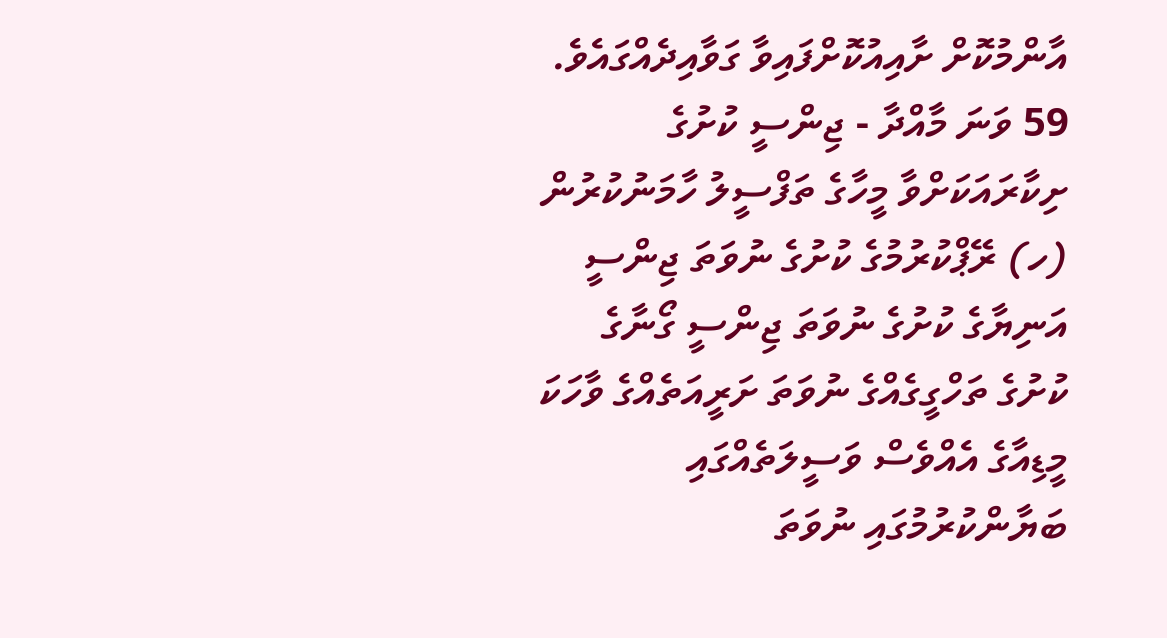އާންމުކޮށް ށާއިއުކޮށްފައިވާ ގަވާއިދެއްގައެވެ.
59 ވަނަ މާއްދާ - ޖިންސީ ކުށުގެ ށިކާރައަކަށްވާ މީހާގެ ތަފްސީލު ހާމަނުކުރުން
(ހ) ރޭޕްކުރުމުގެ ކުށުގެ ނުވަތަ ޖިންސީ އަނިޔާގެ ކުށުގެ ނުވަތަ ޖިންސީ ގޯނާގެ ކުށުގެ ތަހްގީގެއްގެ ނުވަތަ ށަރީއަތެއްގެ ވާހަކަ މީޑިއާގެ އެއްވެސް ވަސީލަތެއްގައި ބަޔާންކުރުމުގައި ނުވަތަ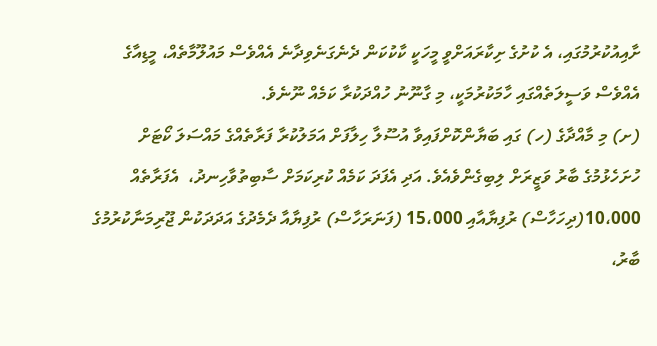ށާއިއުކުރުމުގައި، އެ ކުށުގެ ށިކާރައަށްވީ މީހަކީ ކާކުކަން ދެނެގަނެވިދާނެ އެއްވެސް މައުލޫމާތެއް، މީޑިއާގެ އެއްވެސް ވަސީލަތެއްގައި ހާމަކުރުމަކީ، މި ގާނޫނު ހުއްދަކުރާ ކަމެއް ނޫނެވެ.
(ށ) މި މާއްދާގެ (ހ) ގައި ބަޔާންކޮށްފައިވާ އުސޫލާ ހިލާފަށް އަމަލުކުރާ ފަރާތެއްގެ މައްސަލަ ކޯޓަށް ހުށަހެޅުމުގެ ބާރު ވަޒީރަށް ލިބިގެންވެއެވެ. އަދި އެފަދަ ކަމެއް ކުރިކަމަށް ސާބިތުވާހިނދު،  އެފަރާތެއް 10،000(ދިހަހާސް) ރުފިޔާއާއި 15،000 (ފަނަރަހާސް) ރުފިޔާއާ ދެމެދުގެ އަދަދަކުން ޖޫރިމަނާކުރުމުގެ ބާރު،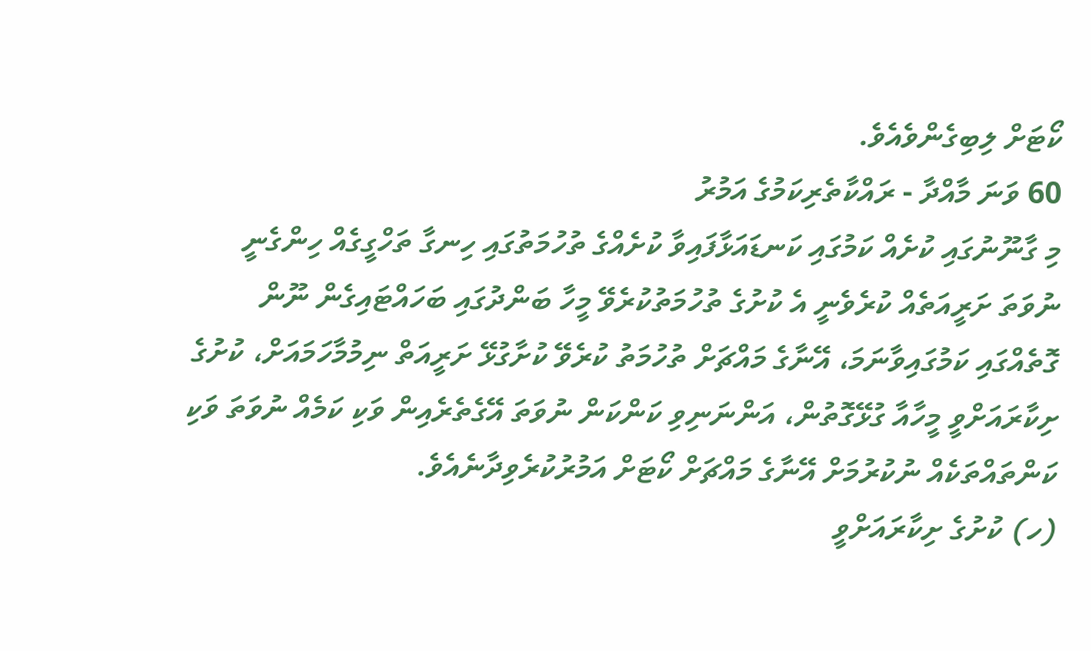ކޯޓަށް ލިބިގެންވެއެވެ.
60 ވަނަ މާއްދާ - ރައްކާތެރިކަމުގެ އަމުރު
މި ގާނޫނުގައި ކުށެއް ކަމުގައި ކަނޑައަޅާފައިވާ ކުށެއްގެ ތުހުމަތުގައި ހިނގާ ތަހްގީގެއް ހިންގެނީ ނުވަތަ ށަރީއަތެއް ކުރެވެނީ އެ ކުށުގެ ތުހުމަތުކުރެވޭ މީހާ ބަންދުގައި ބަހައްޓައިގެން ނޫން ގޮތެއްގައި ކަމުގައިވާނަމަ، އޭނާގެ މައްޗަށް ތުހުމަތު ކުރެވޭ ކުށާގުޅޭ ށަރީއަތް ނިމުމާހަމައަށް، ކުށުގެ ށިކާރައަށްވީ މީހާއާ ގުޅޭގޮތުން، އަންނަނިވި ކަންކަން ނުވަތަ އޭގެތެރެއިން ވަކި ކަމެއް ނުވަތަ ވަކި ކަންތައްތަކެއް ނުކުރުމަށް އޭނާގެ މައްޗަށް ކޯޓަށް އަމުރުކުރެވިދާނެއެވެ.
(ހ) ކުށުގެ ށިކާރައަށްވީ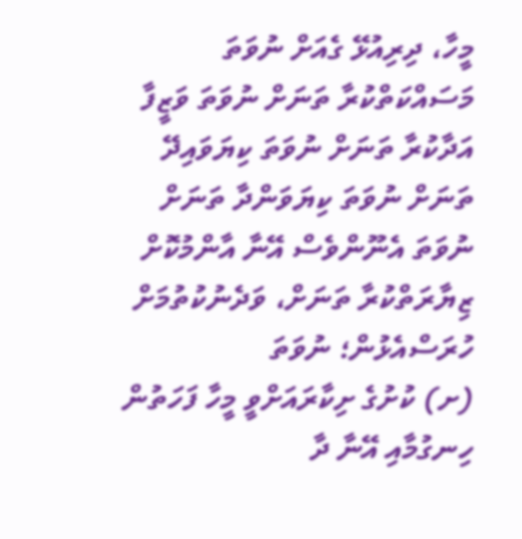މީހާ، ދިރިއުޅޭ ގެއަށް ނުވަތަ މަސައްކަތްކުރާ ތަނަށް ނުވަތަ ވަޒީފާ އަދާކުރާ ތަނަށް ނުވަތަ ކިޔަވައިދޭ ތަނަށް ނުވަތަ ކިޔަވަންދާ ތަނަށް ނުވަތަ އެނޫންވެސް އޭނާ އާންމުކޮށް ޒިޔާރަތްކުރާ ތަނަށް، ވަދެނުކުތުމަށް ހުރަސްއެޅުން؛ ނުވަތަ
(ށ) ކުށުގެ ށިކާރައަށްވީ މީހާ ފަހަތުން ހިނގުމާއި އޭނާ ދާ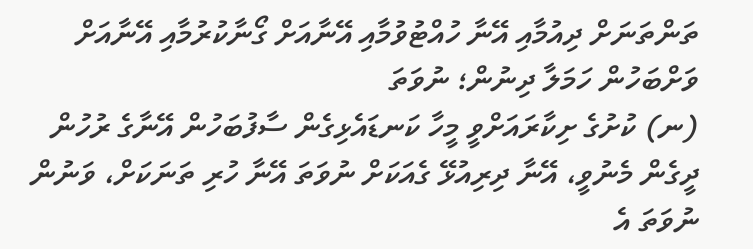ތަންތަނަށް ދިއުމާއި އޭނާ ހުއްޓުވުމާއި އޭނާއަށް ގޯނާކުރުމާއި އޭނާއަށް ވަށްބަހުން ހަމަލާ ދިނުން؛ ނުވަތަ
(ނ) ކުށުގެ ށިކާރައަށްވީ މީހާ ކަނޑައެޅިގެން ސާފުބަހުން އޭނާގެ ރުހުން ދީގެން މެނުވީ، އޭނާ ދިރިއުޅޭ ގެއަކަށް ނުވަތަ އޭނާ ހުރި ތަނަކަށް، ވަނުން ނުވަތަ އެ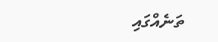ތަނެއްގައި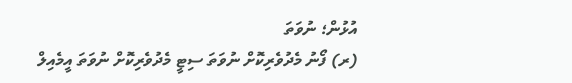އުޅުން؛ ނުވަތަ
(ރ) ފޯނު މެދުވެރިކޮށް ނުވަތަ ސިޓީ މެދުވެރިކޮށް ނުވަތަ އީމެއިލް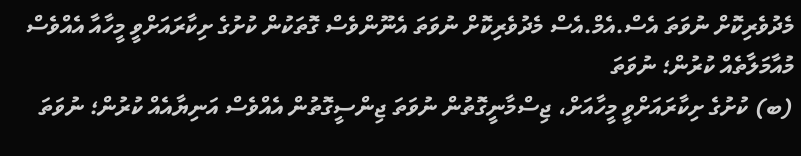މެދުވެރިކޮށް ނުވަތަ އެސް.އެމް.އެސް މެދުވެރިކޮށް ނުވަތަ އެނޫންވެސް ގޮތަކުން ކުށުގެ ށިކާރައަށްވީ މީހާއާ އެއްވެސް މުއާމަލާތެއް ކުރުން؛ ނުވަތަ
(ބ) ކުށުގެ ށިކާރައަށްވީ މީހާއަށް، ޖިސްމާނީގޮތުން ނުވަތަ ޖިންސީގޮތުން އެއްވެސް އަނިޔާއެއް ކުރުން؛ ނުވަތަ